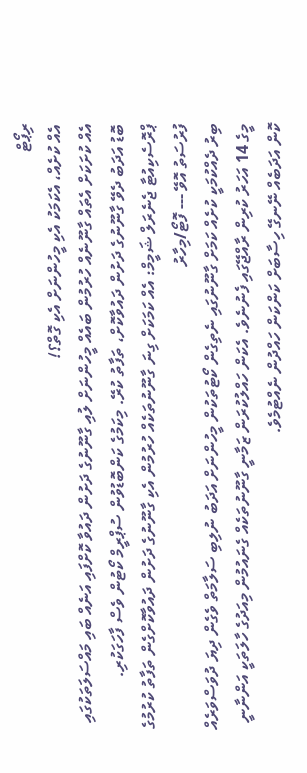ރިޕޯޓް
އެއް ކުށެއް، އެކަމަކު އެކި މީހުންނަށް އެކި ގޮތް؟!
އެއް ކުށަކަށް އެތައް ގާނޫނެއް ހުރުމުން ބައެއް މީހުންނަށް ލުއި ގާނޫނުގެ ދަށުން ދައުވާ ކޮށްފައި އަނެއް ބައި މައްސަލަތަކުގައި ބޮޑު އަދަބު ދެވޭ ގާނޫނުގެ ދަށުން ދައުވާކޮށް، ތަފާތު ކުރޭ. މިކަމުގެ ކަންބޮޑުވުން ސުޕްރީމް ކޯޓުން ވެސް ފާހަގަކުރި.
ޕްރޮސެކިއުޓާ ޖެނެރަލް ޝަމީމް: އެއް ކަމަކަށް ގިނަ ގާނޫނުތަކެއް ހުރުމުން އެކި ގާނޫނުގެ ދަށުން ދައުވާކޮށްގެން ތަފާތު ކުރުމުގެ ފުރުސަތު އޮވޭ --- ފޮޓޯ/މިހާރު
ބިރު ދެއްކުމަކީ ކުށެއް ކަމަށް ގާނޫނުގައި ނެތިގެން ކޯޓުތަކުން މީހުންނަށް އަދަބު ނުލިބި ސަލާމަތް ވެގެން ދިޔަ ދުވަސްވަރެއް މީގެ 14 އަހަރު ކުރިން ރާއްޖޭގައި ފެނުނެވެ. އެކަން ހައްލުކުރަން ޒަމާނީ ގާނޫނުތަކެއް ގެނައުމުން މިއަދުގެ ހާލަތަކީ އަންނާނީ ކޮން އަދަބެއް ނޭނގޭ ހިސާބަށް ކަންކަން ހައްދުން ނެއްޓުމެވެ.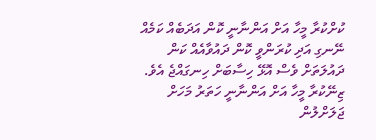ކުށްކުރާ މީހާ އަށް އަންނާނީ ކޮން އަދަބެއް ކަމެއް ނޭނގި އަދި ކުރަންވީ ކޮން ދައުވާއެއް ކަން ދައުލަތަށް ވެސް އޮޅޭ ހިސާބަށް ހިނގައްޖެ އެވެ. ޒިނޭކުރާ މީހާ އަށް އަންނާނީ ހަތަރު މަހަށް ޖަލަށްލުން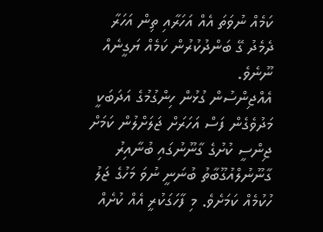ކަމެއް ނުވަތަ އެއް އަހަރާއި ތިން އަހަރާ ދެމެދު ގޭ ބަންދުކުރުން ކަމެއް ޔަގީނެއް ނޫނެވެ.
އެއްޖިންސުން ގުޅުން ހިންގުމުގެ އަދަބަކީ މަދުވެގެން ފަސް އަހަރަށް ޖަލަށްލުން ކަމަށް ޖިންސީ ކުށުގެ ގާނޫނުގައި ބުނާއިރު ގާނޫނުލްއުގޫބާތު ބުނަނީ ނުވަ މަހުގެ ޖަލު ހުކުމެއް ކަމަށެވެ. މި ފާހަގަކުރީ އެއް ކުށެއް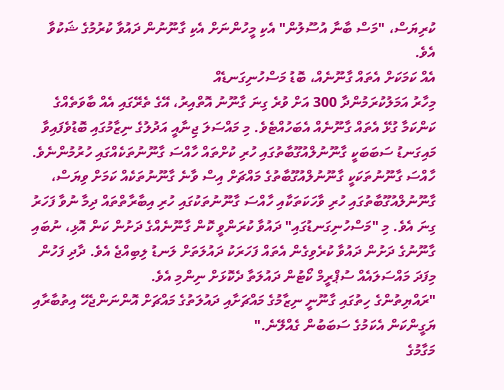ކުރިޔަސް، "މަސް ބާނާ އުސޫލުން" އެކި މީހުންނަށް އެކި ގާނޫނުން ދައުވާ ކުރުމުގެ ޝަކުވާ އެވެ.
އެއް ކަމަކަށް އެތައް ގާނޫނެއް، ބޮޑު މަސްހުނިގަނޑެއް
މިހާރު އަމަލުކުރަމުންދާ 300 އަށް ވުރެ ގިނަ ގާނޫނު އޮތްއިރު، އޭގެ ތެރޭގައި އެއް ބާވަތެއްގެ ކަންކަމާ ގުޅޭ އެތައް ގާނޫނެއް އެބަހުއްޓެވެ. މި މައްސަލަ ޖިނާއީ އަދުލުގެ ނިޒާމުގައި ބޮޑުވެފައިވާ މައިގަނޑު ސަބަބަކީ ގާނޫނުލްއުގޫބާތުގައި ހުރި ކުށްތައް ހާއްސަ ގާނޫނުތަކެއްގައި ހުރުމުންނެވެ.
ހާއްސަ ގާނޫނުތަކަކީ ގާނޫނުލްއުގޫބާތުގެ މައްޗަށް އިސް ވާނެ ގާނޫނުތަކެއް ކަމަށް ވިޔަސް، ގާނޫނުލްއުގޫބާތުގައި ހުރި ވާހަކަތަކާއި ހާއްސަ ގާނޫނުތަކުގައި ހުރި އިބާރާތްތައް ދިމާ ނުވާ ފަހަރު ގިނަ އެވެ. މި "މަސްހުނިގަނޑުގައި" ދައުވާ ކުރަންވީ ކޮން ގާނޫނެއްގެ ދަށުން ކަން އޮޅި، ނުބައި ގާނޫނުގެ ދަށުން ދައުވާ ކުރެވިގެން އެތައް ފަހަރަކު ދައުލަތަށް ލަނޑު ލިބިއްޖެ އެވެ. ދާދި ފަހުން މިފަދަ މައްސަލައެއް ސުޕްރީމް ކޯޓުން ދައުލަތާ ދެކޮޅަށް ނިންމި އެވެ.
"ރައްޔިތުންގެ ހިތުގައި ގާނޫނީ ނިޒާމުގެ މައްޗަށާއި ދައުލަތުގެ މައްޗަށް އޮންނަންޖެހޭ އިތުބާރާއި ޔަގީންކަން އެކަމުގެ ސަބަބުން ގެއްލޭނެ."
މަގާމުގެ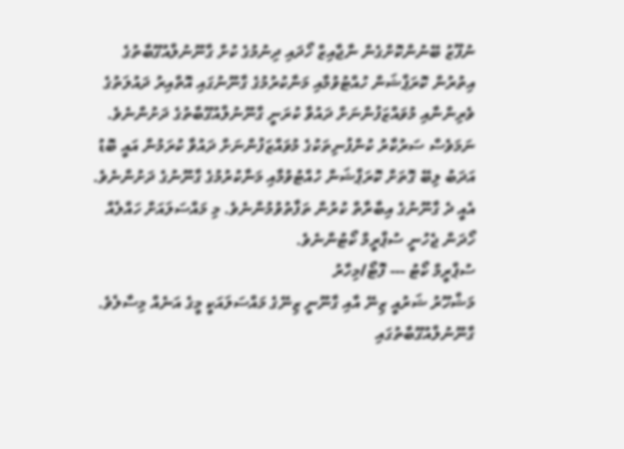ނުފޫޒު ބޭނުންކޮށްގެން ނާޖާއިޒް ހޯދައި ދިނުމުގެ ކުށް ގާނޫނުލްއުގޫބާތުގެ އިތުރުން ކޮރަޕްޝަން ހުއްޓުވުމާއި މަނާކުރުމުގެ ގާނޫނުގައި އޮތްއިރު ދައުލަތުގެ ވެރިންނާއި މުވައްޒަފުންނަށް ދައުވާ ކުރަނީ ގާނޫނުލްއުގޫބާތުގެ ދަށުންނެވެ.
ނަމަވެސް ސަރުކާރު ކުންފުނިތަކުގެ މުވައްޒަފުންނަށް ދައުވާ ކުރަމުން އައީ ބޮޑު އަދަބު ލިބޭ ގޮތަށް ކޮރަޕްޝަން ހުއްޓުވުމާއި މަނާކުރުމުގެ ގާނޫނުގެ ދަށުންނެވެ. އެއީ ދެ ގާނޫނުގެ އިބާރާތް ކުރުން ތަފާތުވުމުންނެވެ. މި މައްސަލައަށް ހައްލެއް ހޯދަން ޖެހުނީ ސުޕްރީމް ކޯޓުންނެވެ.
ސުޕްރީމް ކޯޓު --- ފޮޓޯ/މިހާރު
މަޝްހޫރު ޝަރުއީ ޒިނޭ އާއި ގާނޫނީ ޒިނޭގެ މައްސަލައަކީ މީގެ އަނެއް މިސާލެވެ. ގާނޫނުލްއުގޫބާތުގައި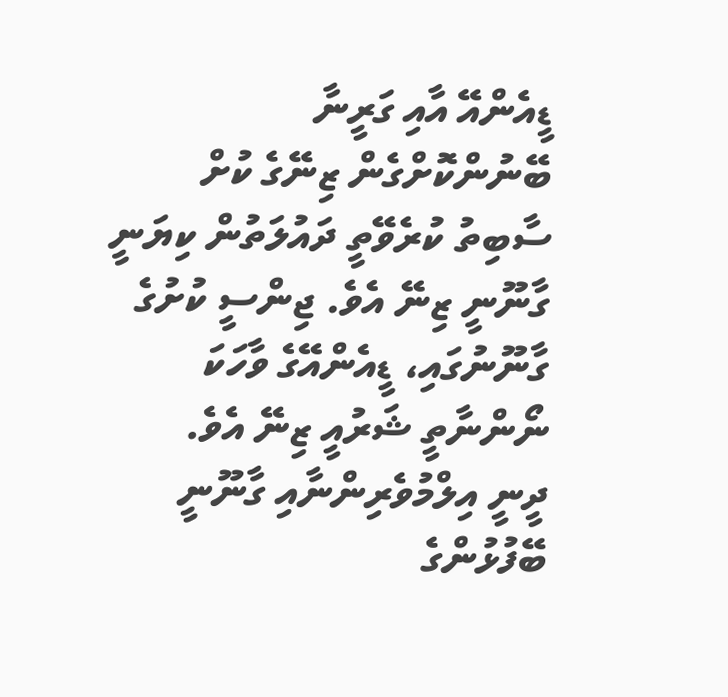ޑީއެންއޭ އާއި ގަރީނާ ބޭނުންކޮށްގެން ޒިނޭގެ ކުށް ސާބިތު ކުރެވޭތީ ދައުލަތުން ކިޔަނީ ގާނޫނީ ޒިނޭ އެވެ. ޖިންސީ ކުށުގެ ގާނޫނުގައި، ޑީއެންއޭގެ ވާހަކަ ނޯންނާތީ ޝަރުއީ ޒިނޭ އެވެ.
ދީނީ އިލްމުވެރިންނާއި ގާނޫނީ ބޭފުޅުންގެ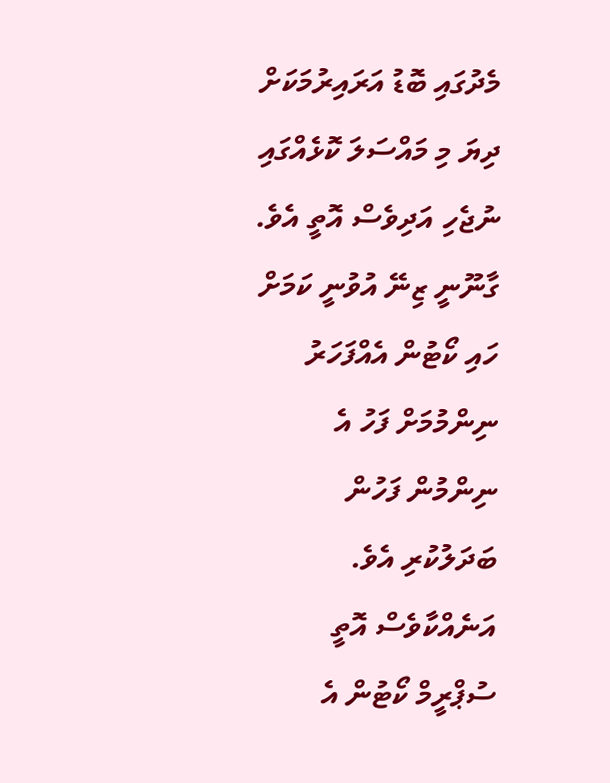މެދުގައި ބޮޑު އަރައިރުމަކަށް ދިޔަ މި މައްސަލަ ކޮޅެއްގައި ނުޖެހި އަދިވެސް އޮތީ އެވެ. ގާނޫނީ ޒިނޭ އުވުނީ ކަމަށް ހައި ކޯޓުން އެއްފަހަރު ނިންމުމަށް ފަހު އެ ނިންމުން ފަހުން ބަދަލުކުރި އެވެ. އަނެއްކާވެސް އޮތީ ސުޕްރީމް ކޯޓުން އެ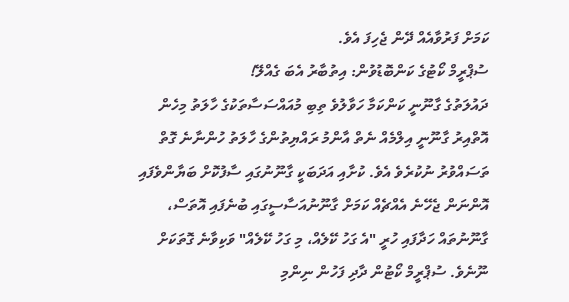ކަމަށް ފަރުވާއެއް ދޭން ޖެހިފަ އެވެ.
ސުޕްރީމް ކޯޓުގެ ކަންބޮޑުވުން: އިތުބާރު އެބަ ގެއްލޭ!
ދައުލަތުގެ ގާނޫނީ ކަންކަމާ ހަވާލުވެ ތިބި މުއައްސަސާތަކުގެ ހާލަތު މިހެން އޮތްއިރު ގާނޫނީ އިލްމެއް ނެތް އާންމު ރައްޔިތުންގެ ހާލަތު ހުންނާނެ ގޮތް ތަސައްވުރު ނުކުރެވެ އެވެ. ކުށާއި އަދަބަކީ ގާނޫނުގައި ސާފުކޮށް ބަޔާންވެފައި އޮންނަން ޖެހޭނެ އެއްޗެއް ކަމަށް ގާނޫނުއަސާސީގައި ބުނެފައި އޮތަސް، ގާނޫނުތައް ހަދާފައި ހުރީ "އެ ގަހު ކޭލެއް، މި ގަހު ކޭލެއް" ވަކިވާނެ ގޮތަކަށް ނޫނެވެ. ސުޕްރީމް ކޯޓުން ދާދި ފަހުން ނިންމި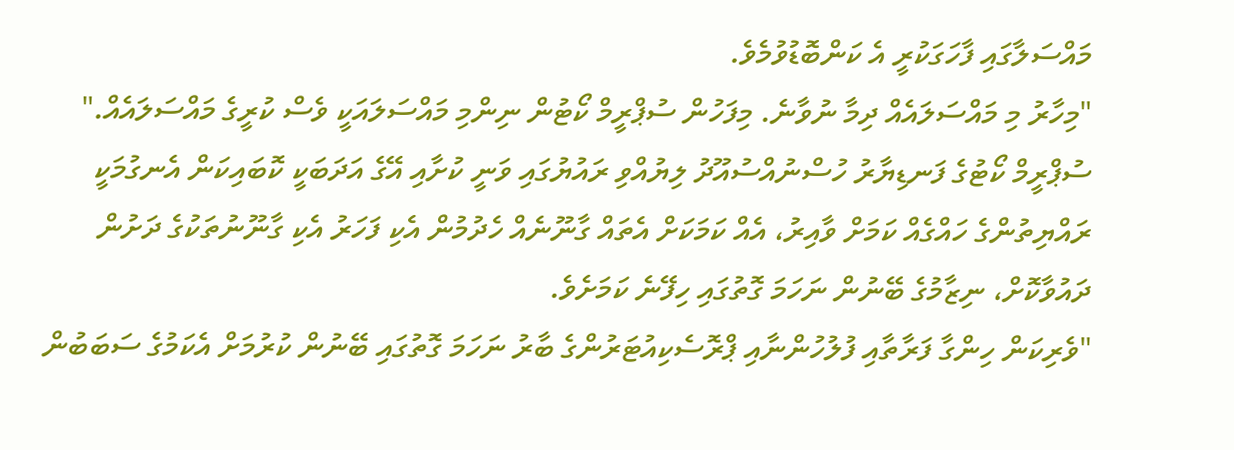މައްސަލާގައި ފާހަގަކުރީ އެ ކަންބޮޑުވުމެވެ.
"މިހާރު މި މައްސަލައެއް ދިމާ ނުވާނެ. މިފަހުން ސުޕްރީމް ކޯޓުން ނިންމި މައްސަލައަކީ ވެސް ކުރީގެ މައްސަލައެއް."
ސުޕްރީމް ކޯޓުގެ ފަނޑިޔާރު ހުސްނުއްސުއޫދު ލިޔުއްވި ރައުޔުގައި ވަނީ ކުށާއި އޭގެ އަދަބަކީ ކޮބައިކަން އެނގުމަކީ ރައްޔިތުންގެ ހައްގެއް ކަމަށް ވާއިރު، އެއް ކަމަކަށް އެތައް ގާނޫނެއް ހެދުމުން އެކި ފަހަރު އެކި ގާނޫނުތަކުގެ ދަށުން ދައުވާކޮށް، ނިޒާމުގެ ބޭނުން ނަހަމަ ގޮތުގައި ހިފޭނެ ކަމަށެވެ.
"ވެރިކަން ހިންގާ ފަރާތާއި ފުލުހުންނާއި ޕްރޮސެކިއުޓަރުންގެ ބާރު ނަހަމަ ގޮތުގައި ބޭނުން ކުރުމަށް އެކަމުގެ ސަބަބުން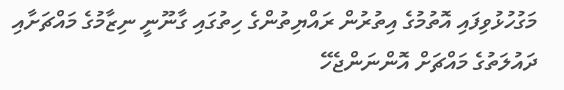މަގުހުޅުވިފައި އޮތުމުގެ އިތުރުން ރައްޔިތުންގެ ހިތުގައި ގާނޫނީ ނިޒާމުގެ މައްޗަށާއި ދައުލަތުގެ މައްޗަށް އޮންނަންޖެހޭ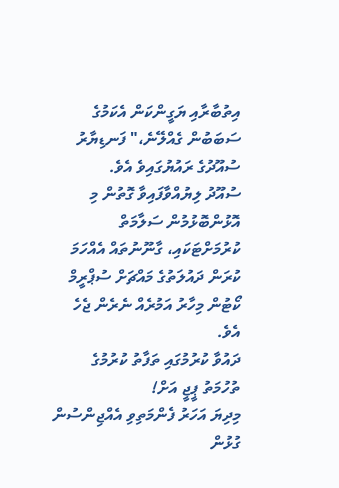އިތުބާރާއި ޔަގީންކަން އެކަމުގެ ސަބަބުން ގެއްލޭނެ،" ފަނޑިޔާރު ސުއޫދުގެ ރައުޔުގައިވެ އެވެ.
ސުއޫދު ލިޔުއްވާފައިވާ ގޮތުން މި އޮޅުންބޮޅުމުން ސަލާމަތް ކުރުމަށްޓަކައި، ގާނޫނުތައް އެއްހަމަ ކުރަން ދައުލަތުގެ މައްޗަށް ސުޕްރީމް ކޯޓުން މިހާރު އަމުރެއް ނެރެން ޖެހެ އެވެ.
ދައުވާ ކުރުމުގައި ތަފާތު ކުރުމުގެ ތުހުމަތު ޕީޖީ އަށް!
މިދިޔަ އަހަރު ފެންމަތިވި އެއްޖިންސުން ގުޅުން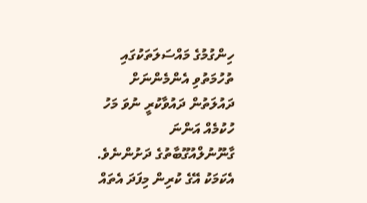ހިންގުމުގެ މައްސަލަތަކުގައި ތުހުމަތުވި އެންމެންނަށް ދައުލަތުން ދައުވާކުރީ ނުވަ މަހު ހުކުމެއް އަންނަ ގާނޫނުލްއުގޫބާތުގެ ދަށުންނެވެ. އެކަމަކު އޭގެ ކުރިން މިފަދަ އެތައް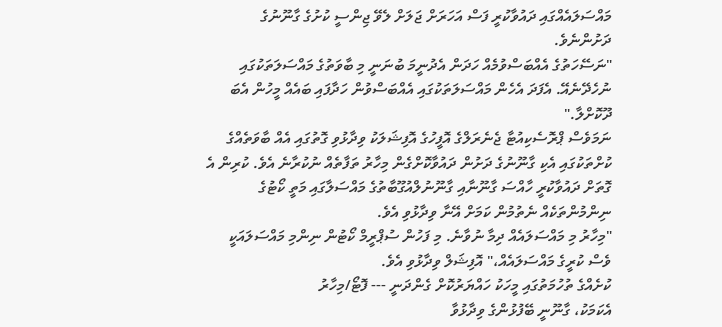މައްސަލައެއްގައި ދައުވާކުރީ ފަސް އަހަރަށް ޖަލަށް ލެވޭ ޖިންސީ ކުށުގެ ގާނޫނުގެ ދަށުންނެވެ.
"ނަސޭހަތުގެ އެއްބަސްވުމެއް ހަދަން އެދުނީމަ ބުނަނީ މި ބާވަތުގެ މައްސަލަތަކުގައި ނުހެދޭނެއޭ. އެފަދަ އެހެން މައްސަލަތަކުގައި އެއްބަސްވުން ހަދާފައި ބައެއް މީހުން އެބަ ދޫކޮށްލާ."
ނަމަވެސް ޕްރޮސެކިއުޓާ ޖެނެރަލްގެ އޮފީހުގެ އޮފިޝަލަކު ވިދާޅުވި ގޮތުގައި އެއް ބާވަތެއްގެ ކުށްތަކުގައި އެކި ގާނޫނުގެ ދަށުން ދައުވާކޮށްގެން މިހާރު ތަފާތެއް ނުކުރާނެ އެވެ. ކުރިން އެ ގޮތަށް ދައުވާކުރީ ހާއްސަ ގާނޫނާއި ގާނޫނުލްއުގޫބާތުގެ މައްސަލާގައި މަތީ ކޯޓުގެ ނިންމުންތަކެއް ނެތުމުން ކަމަށް އޭނާ ވިދާޅުވި އެވެ.
"މިހާރު މި މައްސަލައެއް ދިމާ ނުވާނެ. މި ފަހުން ސުޕްރީމް ކޯޓުން ނިންމި މައްސަލައަކީ ވެސް ކުރީގެ މައްސަލައެއް،" އޮފިޝަލް ވިދާޅުވި އެވެ.
ކުށެއްގެ ތުހުމަތުގައި މީހަކު ހައްޔަރުކޮށް ގެންދަނީ --- ފޮޓޯ/މިހާރު
އެކަމަކު، ގާނޫނީ ބޭފުޅުންގެ ވިދާޅުވާ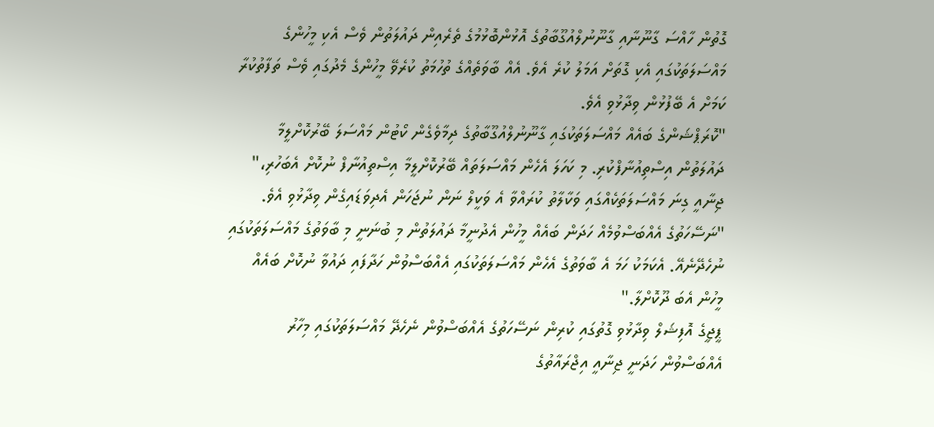ގޮތުން ހާއްސަ ގާނޫނާއި ގާނޫނުލްއުގޫބާތުގެ އޮޅުންބޮޅުމުގެ ތެރެއިން ދައުލަތުން ވެސް އެކި މީހުންގެ މައްސަލަތަކުގައި އެކި ގޮތަށް އަމަލު ކުރެ އެވެ. އެއް ބާވަތެއްގެ ތުހުމަތު ކުރެވޭ މީހުންގެ މެދުގައި ވެސް ތަފާތުކުރާ ކަމަށް އެ ބޭފުޅުން ވިދާޅުވި އެވެ.
"ކޮރަޕްޝަންގެ ބައެއް މައްސަލަތަކުގައި ގާނޫނުލްއުގޫބާތުގެ ދިމާވެގެން ކޯޓުން މައްސަލަ ބޭރުކޮށްލީމާ ދައުލަތުން އިސްތިއުނާފްކުރި. މި ކަހަލަ އެހެން މައްސަލަތައް ބޭރުކޮށްލީމާ އިސްތިއުނާފް ނުކޮށް އެބަހުރި،" ޖިނާއީ ގިނަ މައްސަލަތަކެއްގައި ވަކާލާތު ކުރައްވާ އެ ވަކީލް ނަން ނުޖަހަން އެދިވަޑައިގެން ވިދާޅުވި އެވެ.
"ނަސޭހަތުގެ އެއްބަސްވުމެއް ހަދަން ބައެއް މީހުން އެދުނީމާ ދައުލަތުން މި ބުނަނީ މި ބާވަތުގެ މައްސަލަތަކުގައި ނުހެދޭނެއޭ. އެކަމަކު ހަމަ އެ ބާވަތުގެ އެހެން މައްސަލަތަކުގައި އެއްބަސްވުން ހަދާފައި ދައުވާ ނުކޮށް ބައެއް މީހުން އެބަ ދޫކޮށްލާ."
ޕީޖީގެ އޮފިޝަލް ވިދާޅުވި ގޮތުގައި ކުރިން ނަސޭހަތުގެ އެއްބަސްވުން ނެހެދޭ މައްސަލަތަކުގައި މިހާރު އެއްބަސްވުން ހަދަނީ ޖިނާއީ އިޖްރައާތުގެ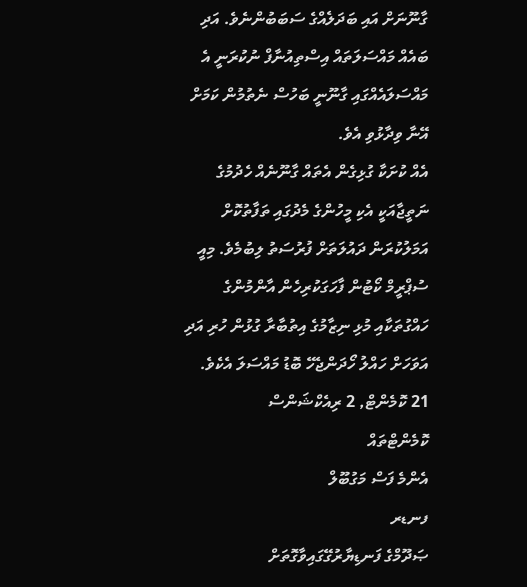ގާނޫނަށް އައި ބަދަލެއްގެ ސަބަބުންނެވެ. އަދި ބައެއް މައްސަލަތައް އިސްތިއުނާފް ނުކުރަނީ އެ މައްސަލައެއްގައި ގާނޫނީ ބަހުސް ނެތުމުން ކަމަށް އޭނާ ވިދާޅުވި އެވެ.
އެއް ކުށަކާ ގުޅިގެން އެތައް ގާނޫނެއް ހެދުމުގެ ނަތީޖާއަކީ އެކި މީހުންގެ މެދުގައި ތަފާތުކޮށް އަމަލުކުރަން ދައުލަތަށް ފުރުސަތު ލިބުމެވެ. މިއީ ސުޕްރީމް ކޯޓުން ފާހަގަކުރިހެން އާންމުންގެ ހައްގުތަކާއި މުޅި ނިޒާމުގެ އިތުބާރާ ގުޅުން ހުރި އަދި އަވަހަށް ހައްލު ހޯދަންޖެހޭ ބޮޑު މައްސަލަ އެކެވެ.
21 ކޮމެންޓް, 2 ރިއެކްޝަންސް
ކޮމެންޓްތައް
އެންމެ ފަސް މަގުބޫލް
ފނޑރ
ޞަދޫމްގެ ފަނޑިޔާރުގޭގައިވާގޮތަށް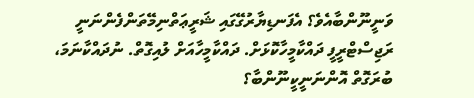ވަނީނޫންބާއެވެ؟ އެފަނޑިޔާރުގޭގައި ޝަރީޢަތްނިމޭތަންފެންނަނީ ރަޖިސްޓްރީފީ ދައްކާމީހާކޮޅަށް. ދައްކާމީހާއަށް ލުއިގޮތް. ނުދައްކާނަމަ، ބުރަގޮތް އޮންނަނީކީނޫންބާ؟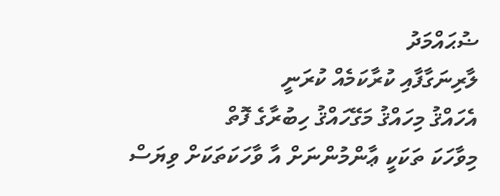ޟުޙައްމަދު
ލާރިނަގާފާއި ކުރާކަމެއް ކުރަނީ
އެހައްޤު މިހައްޤު މަގޭހައްޤު ހިބުރާގެ ފޮތް
މިވާހަކަ ތަކަކީ ޢާންމުންނަށް އާ ވާހަކަތަކަށް ވިޔަސް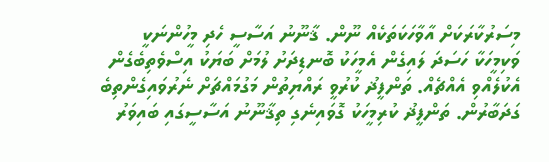މިސަރުކާރަކަށް އާވާހަކަތަކެއް ނޫން. ޤާނޫނު އަސާސީ ހެދި މީހުންނަކީ ވަކިމީހަކާ ހަސަދަ ލައިގެން އެމީހަކު ބޮނޑިދަށު ލުމަށް ބަޔަކު އިސްވެތިބެގެން އެކުލެއްވި އެއްޗެއް. ތަންފީޛު ކުރުވީ ރައްޔިތުން މަގުމައްޗަށް ނެރުވައިގެންތިބެ ގަދަބާރުން. ތަންފީޛު ކުރިމީހަކު ގޮވައިނެގި ތިޤާނޫނު އަސާސީގައި ބައިވަރު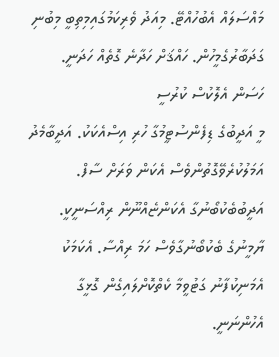މައްސަލައް އެބުހުއްޓޭ. މިއަދު ވެރިކަމުގައިމިތިބީ މިބުނި ގަދަބާރުގެމީހުން. ހައްޤަށް ހަދާނެ ގޮތެއް ހަދަނީ.
ހަސަން އެލޮކުސް ކުރުސީ
މީ އަދީބުގެ ޑިފެންސުޓީމުގާ ހުރި އިސްއެކަކު. އަދީބާމެދު އަމަލުކުރެވޭގޮތުންވެސް އެކަން ވަރަށް ސާފް. އަދީބުބެކުބޯނުގާ އެކަންޏެއްނޫން ރިއްސަނީކީ. ޔާމީނުގެ ބެކުބޯނުގާވެސް ހަމަ ރިއްސާ. އެކަމަކު އެމަނިކުފާނު ގަޓުވީމާ ކެތްކޮށްލައިގެން ގޮޅީގާ އެހުންނަނީ.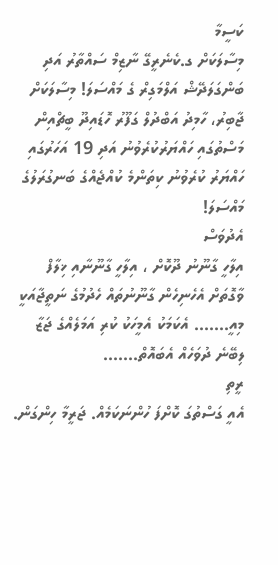ކަސީމާ
މިސާލަކަށް ގ.ކެނެރީގޭ ނާޒިމް ސައްތާރު އަދި ބަންގަލަދޭޝް އަލްމަގިރް ގެ މައްސަލަ! މިސާލަކަށް ޖާބިރު، ހާމިދު އަބްދުލް ގަފޫރު ހޮޑައިދޫ ބީޗްއިން މަސްތުގައި ހައްޔަރުކުރެވުނު އަދި 19 އަހަރުގައި ހައްޔަރު ކުރެވުނު ކިތަންމެ ކުއްޖެއްގެ ބަނގުރަލުގެ މައްސަލަ!
އެދުވަސް
އިލާހީ ގާނޫނު ދޫކޮށް ، އިލާހީ ގާނޫނާއި ޚިލާފް ވާގޮތަށް އެހެނިހެން ގާނޫނުތައް ހެދުމުގެ ނަތީޖާއަކީ މިއީ....... އެކަމަކު އެމީހަކު ކުރި އަމަލެއްގެ ޖަޒާ ލިބޭނެ ދުވަހެއް އެބައޮތް.......
ރީތި
އެއީ ގަސްތުގަ ކޮށްފަ ހުންނަކަމެއް. ޖަރީމާ ހިންގަން.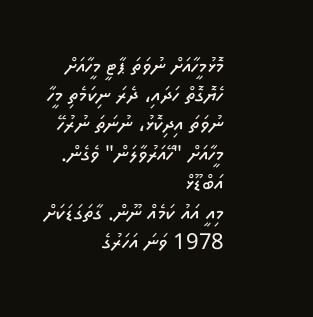މޮޅުމީހާއަށް ނުވަތަ ޕާޓީ މީހާއަށް ހެޔޮގޮތް ހަދައި، ދެރަ ނިކަމެތި މީހާ ނުވަތަ އިދިކޮޅު، ނުނަތަ ނުރުހޭ މީހާއަށް "ހޭއަރުވާލަން" ވެގެން.
އަބްޑޫޅް
މިއީ އައު ކަމެއް ނޫން. ގާތަގަޑަކަށް 1978 ވަނަ އަހަރުގެ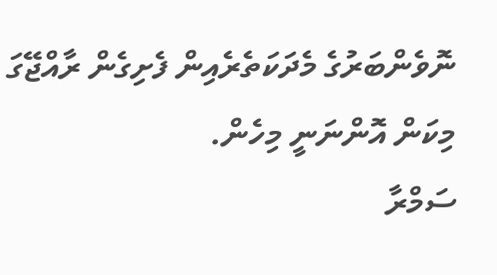ނޮވެންބަރުގެ މެދަކަތެރެއިން ފެށިގެން ރާއްޖޭގަ މިކަން އޮންނަނީ މިހެން.
ސަމްރާ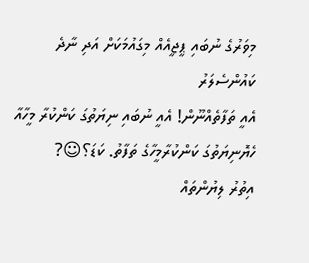މިވަރުގެ ނުބައި ޕީޖީއެއް މިގައުމަކަށް އަދި ނާދެ
ކައުންސެލަރު
އެއީ ތަފާތެއްނޫން! އެއީ ނުބައި ނިޔަތުގަ ކަންކުރާ މީހާއާ ހެޔޮނިޔަތުގަ ކަންކުރާމީހާގެ ތަފާތު. ކަޑަ؟☺?
އިތުރު ލިޔުންތައް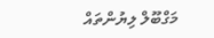މަގްބޫލް ލިޔުންތައް